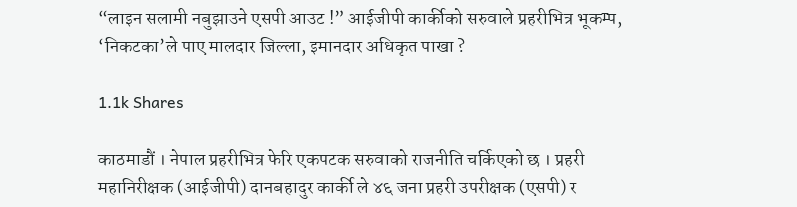“लाइन सलामी नबुझाउने एसपी आउट !” आईजीपी कार्कीको सरुवाले प्रहरीभित्र भूकम्प, ‘निकटका’ले पाए मालदार जिल्ला, इमानदार अधिकृत पाखा ?

1.1k Shares

काठमाडौं । नेपाल प्रहरीभित्र फेरि एकपटक सरुवाको राजनीति चर्किएको छ । प्रहरी महानिरीक्षक (आईजीपी) दानबहादुर कार्की ले ४६ जना प्रहरी उपरीक्षक (एसपी) र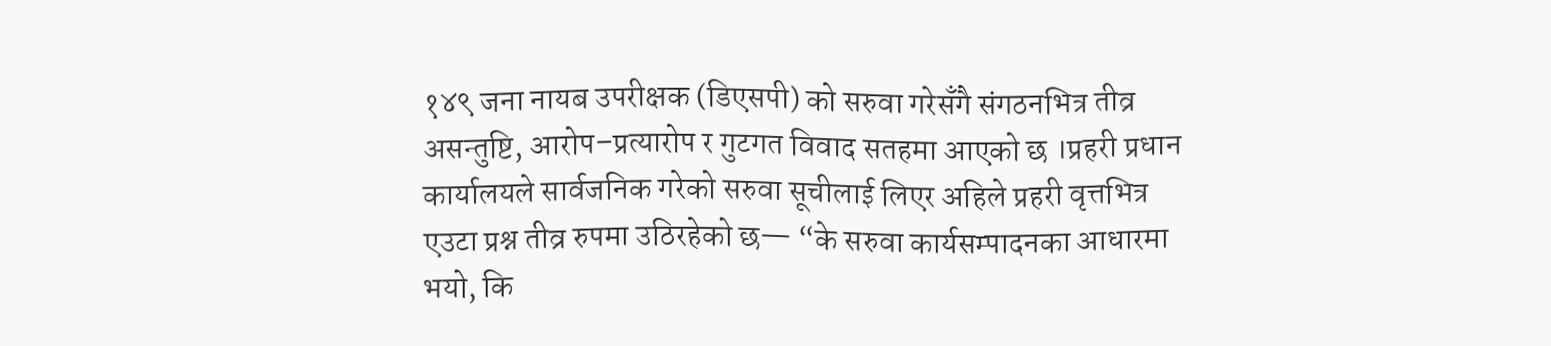१४९ जना नायब उपरीक्षक (डिएसपी) को सरुवा गरेसँगै संगठनभित्र तीव्र असन्तुष्टि, आरोप–प्रत्यारोप र गुटगत विवाद सतहमा आएको छ ।प्रहरी प्रधान कार्यालयले सार्वजनिक गरेको सरुवा सूचीलाई लिएर अहिले प्रहरी वृत्तभित्र एउटा प्रश्न तीव्र रुपमा उठिरहेको छ— “के सरुवा कार्यसम्पादनका आधारमा भयो, कि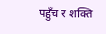पहुँच र शक्ति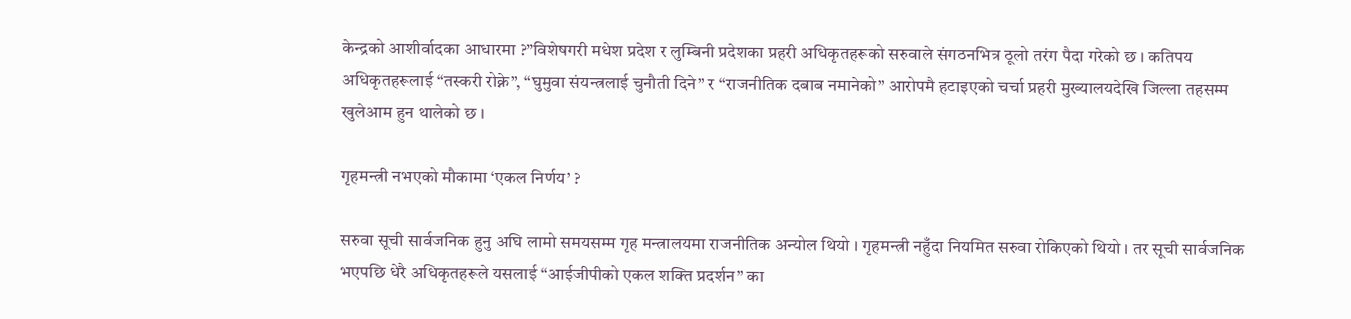केन्द्रको आशीर्वादका आधारमा ?”विशेषगरी मधेश प्रदेश र लुम्बिनी प्रदेशका प्रहरी अधिकृतहरूको सरुवाले संगठनभित्र ठूलो तरंग पैदा गरेको छ । कतिपय अधिकृतहरूलाई “तस्करी रोक्ने”, “घुमुवा संयन्त्रलाई चुनौती दिने” र “राजनीतिक दबाब नमानेको” आरोपमै हटाइएको चर्चा प्रहरी मुख्यालयदेखि जिल्ला तहसम्म खुलेआम हुन थालेको छ ।

गृहमन्त्री नभएको मौकामा ‘एकल निर्णय’ ?

सरुवा सूची सार्वजनिक हुनु अघि लामो समयसम्म गृह मन्त्रालयमा राजनीतिक अन्योल थियो । गृहमन्त्री नहुँदा नियमित सरुवा रोकिएको थियो । तर सूची सार्वजनिक भएपछि धेरै अधिकृतहरूले यसलाई “आईजीपीको एकल शक्ति प्रदर्शन” का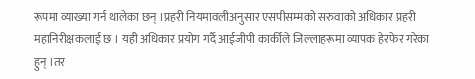रूपमा व्याख्या गर्न थालेका छन् ।प्रहरी नियमावलीअनुसार एसपीसम्मको सरुवाको अधिकार प्रहरी महानिरीक्षकलाई छ । यही अधिकार प्रयोग गर्दै आईजीपी कार्कीले जिल्लाहरूमा व्यापक हेरफेर गरेका हुन् ।तर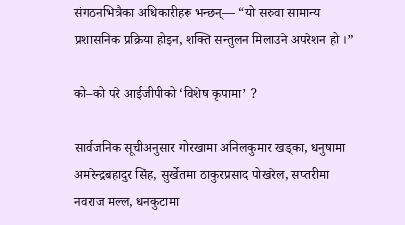संगठनभित्रैका अधिकारीहरू भन्छन्— “यो सरुवा सामान्य प्रशासनिक प्रक्रिया होइन, शक्ति सन्तुलन मिलाउने अपरेशन हो ।”

को–को परे आईजीपीको ‘विशेष कृपामा’ ?

सार्वजनिक सूचीअनुसार गोरखामा अनिलकुमार खड्का, धनुषामा अमरेन्द्रबहादुर सिंह, सुर्खेतमा ठाकुरप्रसाद पोखरेल, सप्तरीमा नवराज मल्ल, धनकुटामा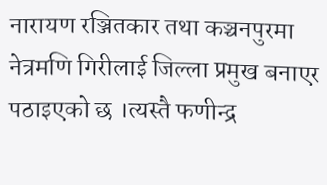नारायण रञ्जितकार तथा कञ्चनपुरमा नेत्रमणि गिरीलाई जिल्ला प्रमुख बनाएर पठाइएको छ ।त्यस्तै फणीन्द्र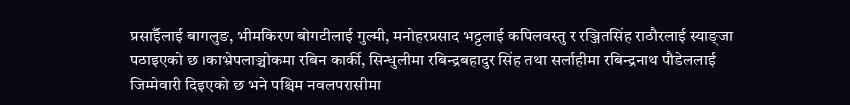प्रसाईँलाई बागलुङ, भीमकिरण बोगटीलाई गुल्मी, मनोहरप्रसाद भट्टलाई कपिलवस्तु र रञ्जितसिंह राठौरलाई स्याङ्जा पठाइएको छ ।काभ्रेपलाञ्चोकमा रबिन कार्की, सिन्धुलीमा रबिन्द्रबहादुर सिंह तथा सर्लाहीमा रबिन्द्रनाथ पौडेललाई जिम्मेवारी दिइएको छ भने पश्चिम नवलपरासीमा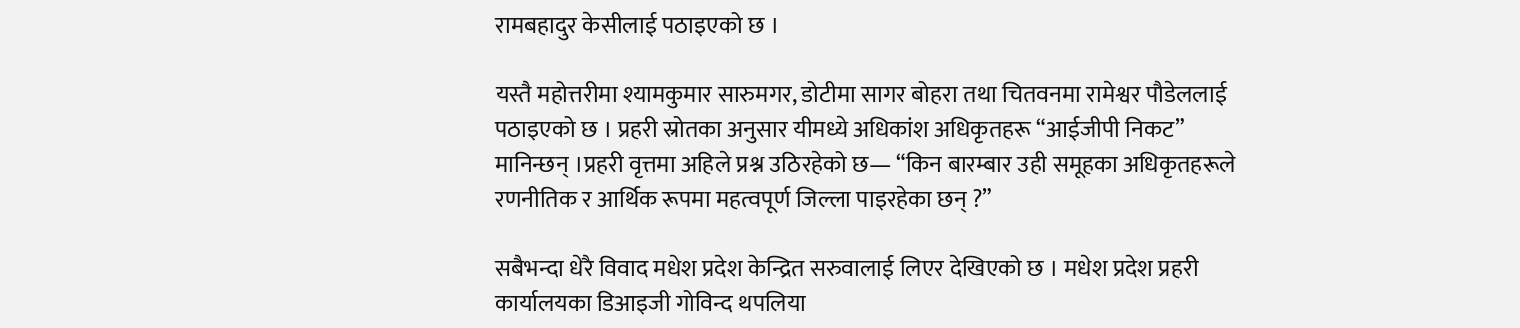रामबहादुर केसीलाई पठाइएको छ ।

यस्तै महोत्तरीमा श्यामकुमार सारुमगर, डोटीमा सागर बोहरा तथा चितवनमा रामेश्वर पौडेललाई पठाइएको छ । प्रहरी स्रोतका अनुसार यीमध्ये अधिकांश अधिकृतहरू “आईजीपी निकट” मानिन्छन् ।प्रहरी वृत्तमा अहिले प्रश्न उठिरहेको छ— “किन बारम्बार उही समूहका अधिकृतहरूले रणनीतिक र आर्थिक रूपमा महत्वपूर्ण जिल्ला पाइरहेका छन् ?”

सबैभन्दा धेरै विवाद मधेश प्रदेश केन्द्रित सरुवालाई लिएर देखिएको छ । मधेश प्रदेश प्रहरी कार्यालयका डिआइजी गोविन्द थपलिया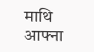माथि आफ्ना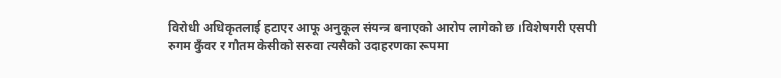विरोधी अधिकृतलाई हटाएर आफू अनुकूल संयन्त्र बनाएको आरोप लागेको छ ।विशेषगरी एसपी रुगम कुँवर र गौतम केसीको सरुवा त्यसैको उदाहरणका रूपमा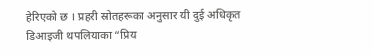हेरिएको छ । प्रहरी स्रोतहरूका अनुसार यी दुई अधिकृत डिआइजी थपलियाका “प्रिय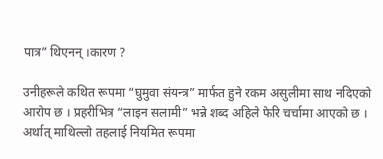पात्र” थिएनन् ।कारण ?

उनीहरूले कथित रूपमा “घुमुवा संयन्त्र” मार्फत हुने रकम असुलीमा साथ नदिएको आरोप छ । प्रहरीभित्र “लाइन सलामी” भन्ने शब्द अहिले फेरि चर्चामा आएको छ । अर्थात् माथिल्लो तहलाई नियमित रूपमा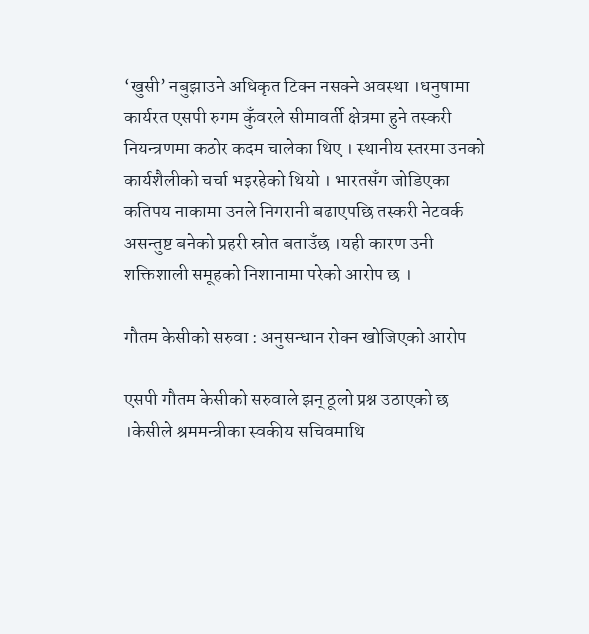‘खुसी’ नबुझाउने अधिकृत टिक्न नसक्ने अवस्था ।धनुषामा कार्यरत एसपी रुगम कुँवरले सीमावर्ती क्षेत्रमा हुने तस्करी नियन्त्रणमा कठोर कदम चालेका थिए । स्थानीय स्तरमा उनको कार्यशैलीको चर्चा भइरहेको थियो । भारतसँग जोडिएका कतिपय नाकामा उनले निगरानी बढाएपछि तस्करी नेटवर्क असन्तुष्ट बनेको प्रहरी स्रोत बताउँछ ।यही कारण उनी शक्तिशाली समूहको निशानामा परेको आरोप छ ।

गौतम केसीको सरुवा : अनुसन्धान रोक्न खोजिएको आरोप

एसपी गौतम केसीको सरुवाले झन् ठूलो प्रश्न उठाएको छ ।केसीले श्रममन्त्रीका स्वकीय सचिवमाथि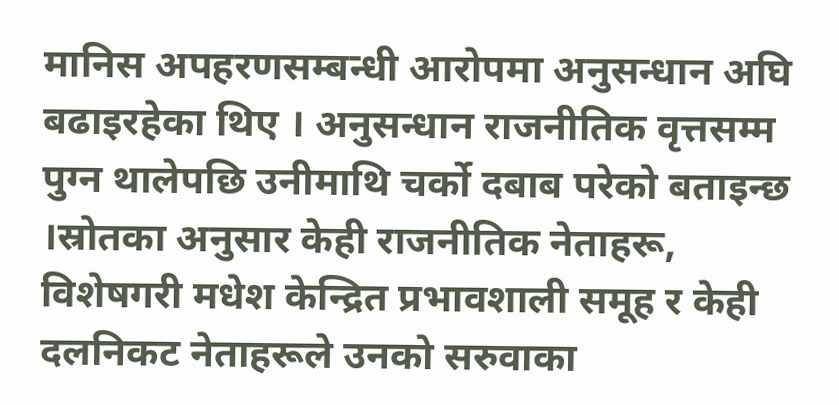मानिस अपहरणसम्बन्धी आरोपमा अनुसन्धान अघि बढाइरहेका थिए । अनुसन्धान राजनीतिक वृत्तसम्म पुग्न थालेपछि उनीमाथि चर्को दबाब परेको बताइन्छ ।स्रोतका अनुसार केही राजनीतिक नेताहरू, विशेषगरी मधेश केन्द्रित प्रभावशाली समूह र केही दलनिकट नेताहरूले उनको सरुवाका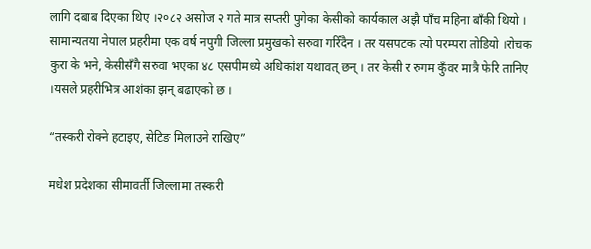लागि दबाब दिएका थिए ।२०८२ असोज २ गते मात्र सप्तरी पुगेका केसीको कार्यकाल अझै पाँच महिना बाँकी थियो । सामान्यतया नेपाल प्रहरीमा एक वर्ष नपुगी जिल्ला प्रमुखको सरुवा गरिँदैन । तर यसपटक त्यो परम्परा तोडियो ।रोचक कुरा के भने, केसीसँगै सरुवा भएका ४८ एसपीमध्ये अधिकांश यथावत् छन् । तर केसी र रुगम कुँवर मात्रै फेरि तानिए ।यसले प्रहरीभित्र आशंका झन् बढाएको छ ।

“तस्करी रोक्ने हटाइए, सेटिङ मिलाउने राखिए”

मधेश प्रदेशका सीमावर्ती जिल्लामा तस्करी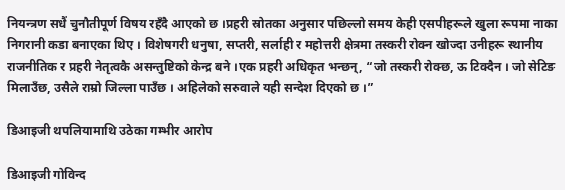नियन्त्रण सधैं चुनौतीपूर्ण विषय रहँदै आएको छ ।प्रहरी स्रोतका अनुसार पछिल्लो समय केही एसपीहरूले खुला रूपमा नाका निगरानी कडा बनाएका थिए । विशेषगरी धनुषा, सप्तरी, सर्लाही र महोत्तरी क्षेत्रमा तस्करी रोक्न खोज्दा उनीहरू स्थानीय राजनीतिक र प्रहरी नेतृत्वकै असन्तुष्टिको केन्द्र बने ।एक प्रहरी अधिकृत भन्छन्, “जो तस्करी रोक्छ, ऊ टिक्दैन । जो सेटिङ मिलाउँछ, उसैले राम्रो जिल्ला पाउँछ । अहिलेको सरुवाले यही सन्देश दिएको छ ।”

डिआइजी थपलियामाथि उठेका गम्भीर आरोप

डिआइजी गोविन्द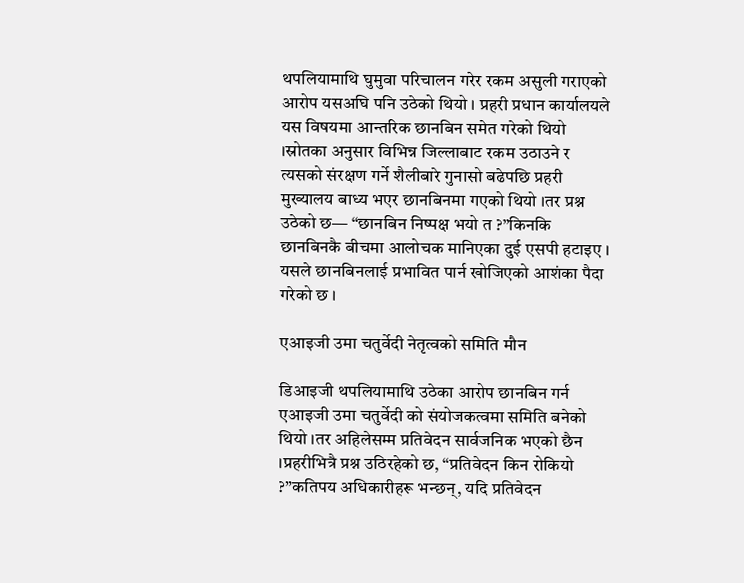थपलियामाथि घुमुवा परिचालन गरेर रकम असुली गराएको आरोप यसअघि पनि उठेको थियो । प्रहरी प्रधान कार्यालयले यस विषयमा आन्तरिक छानबिन समेत गरेको थियो ।स्रोतका अनुसार विभिन्न जिल्लाबाट रकम उठाउने र त्यसको संरक्षण गर्ने शैलीबारे गुनासो बढेपछि प्रहरी मुख्यालय बाध्य भएर छानबिनमा गएको थियो ।तर प्रश्न उठेको छ— “छानबिन निष्पक्ष भयो त ?”किनकि छानबिनकै बीचमा आलोचक मानिएका दुई एसपी हटाइए । यसले छानबिनलाई प्रभावित पार्न खोजिएको आशंका पैदा गरेको छ ।

एआइजी उमा चतुर्वेदी नेतृत्वको समिति मौन

डिआइजी थपलियामाथि उठेका आरोप छानबिन गर्न एआइजी उमा चतुर्वेदी को संयोजकत्वमा समिति बनेको थियो ।तर अहिलेसम्म प्रतिवेदन सार्वजनिक भएको छैन ।प्रहरीभित्रै प्रश्न उठिरहेको छ, “प्रतिवेदन किन रोकियो ?”कतिपय अधिकारीहरू भन्छन्, यदि प्रतिवेदन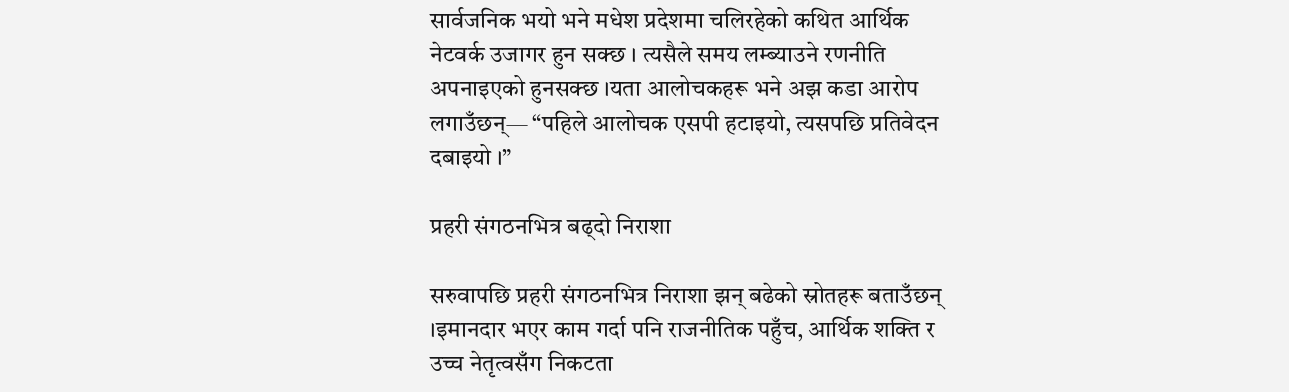सार्वजनिक भयो भने मधेश प्रदेशमा चलिरहेको कथित आर्थिक नेटवर्क उजागर हुन सक्छ । त्यसैले समय लम्ब्याउने रणनीति अपनाइएको हुनसक्छ ।यता आलोचकहरू भने अझ कडा आरोप लगाउँछन्— “पहिले आलोचक एसपी हटाइयो, त्यसपछि प्रतिवेदन दबाइयो ।”

प्रहरी संगठनभित्र बढ्दो निराशा

सरुवापछि प्रहरी संगठनभित्र निराशा झन् बढेको स्रोतहरू बताउँछन् ।इमानदार भएर काम गर्दा पनि राजनीतिक पहुँच, आर्थिक शक्ति र उच्च नेतृत्वसँग निकटता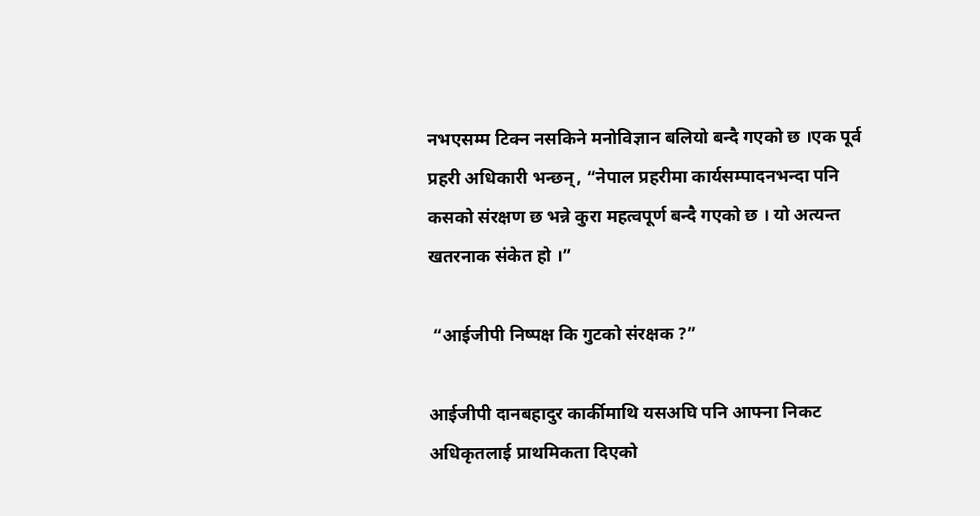नभएसम्म टिक्न नसकिने मनोविज्ञान बलियो बन्दै गएको छ ।एक पूर्व प्रहरी अधिकारी भन्छन्, “नेपाल प्रहरीमा कार्यसम्पादनभन्दा पनि कसको संरक्षण छ भन्ने कुरा महत्वपूर्ण बन्दै गएको छ । यो अत्यन्त खतरनाक संकेत हो ।”

 “आईजीपी निष्पक्ष कि गुटको संरक्षक ?”

आईजीपी दानबहादुर कार्कीमाथि यसअघि पनि आफ्ना निकट अधिकृतलाई प्राथमिकता दिएको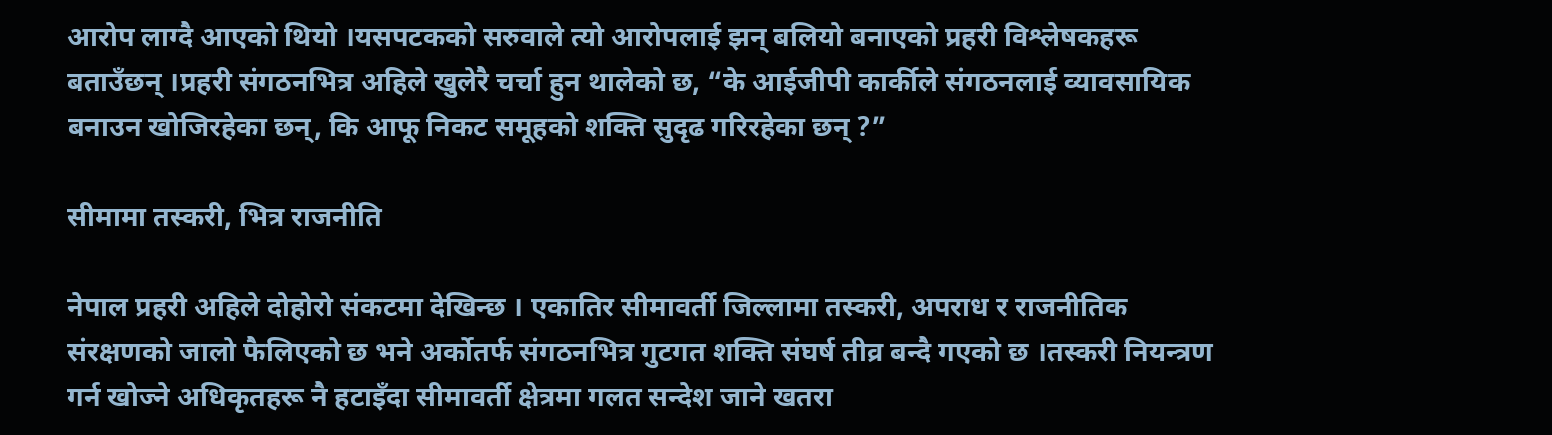आरोप लाग्दै आएको थियो ।यसपटकको सरुवाले त्यो आरोपलाई झन् बलियो बनाएको प्रहरी विश्लेषकहरू बताउँछन् ।प्रहरी संगठनभित्र अहिले खुलेरै चर्चा हुन थालेको छ, “के आईजीपी कार्कीले संगठनलाई व्यावसायिक बनाउन खोजिरहेका छन्, कि आफू निकट समूहको शक्ति सुदृढ गरिरहेका छन् ?”

सीमामा तस्करी, भित्र राजनीति

नेपाल प्रहरी अहिले दोहोरो संकटमा देखिन्छ । एकातिर सीमावर्ती जिल्लामा तस्करी, अपराध र राजनीतिक संरक्षणको जालो फैलिएको छ भने अर्कोतर्फ संगठनभित्र गुटगत शक्ति संघर्ष तीव्र बन्दै गएको छ ।तस्करी नियन्त्रण गर्न खोज्ने अधिकृतहरू नै हटाइँदा सीमावर्ती क्षेत्रमा गलत सन्देश जाने खतरा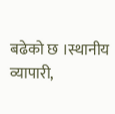बढेको छ ।स्थानीय व्यापारी,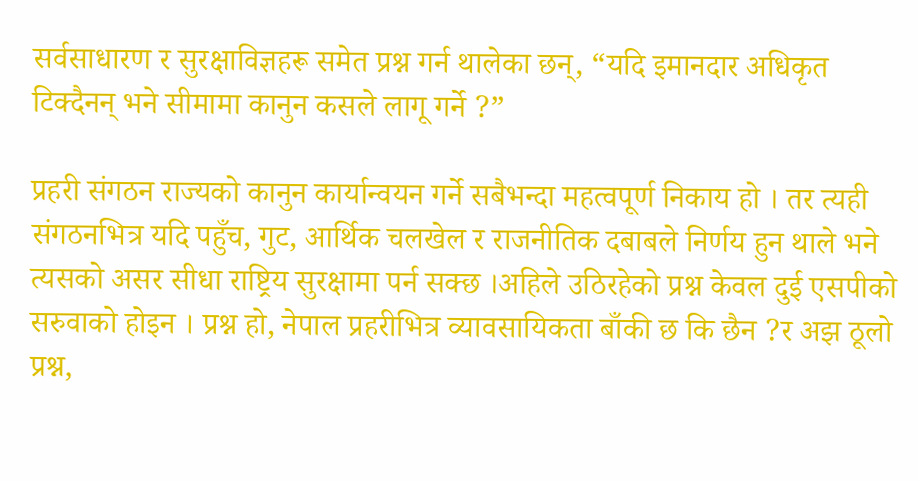सर्वसाधारण र सुरक्षाविज्ञहरू समेत प्रश्न गर्न थालेका छन्, “यदि इमानदार अधिकृत टिक्दैनन् भने सीमामा कानुन कसले लागू गर्ने ?”

प्रहरी संगठन राज्यको कानुन कार्यान्वयन गर्ने सबैभन्दा महत्वपूर्ण निकाय हो । तर त्यही संगठनभित्र यदि पहुँच, गुट, आर्थिक चलखेल र राजनीतिक दबाबले निर्णय हुन थाले भने त्यसको असर सीधा राष्ट्रिय सुरक्षामा पर्न सक्छ ।अहिले उठिरहेको प्रश्न केवल दुई एसपीको सरुवाको होइन । प्रश्न हो, नेपाल प्रहरीभित्र व्यावसायिकता बाँकी छ कि छैन ?र अझ ठूलो प्रश्न,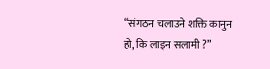“संगठन चलाउने शक्ति कानुन हो, कि लाइन सलामी ?”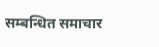सम्बन्धित समाचार